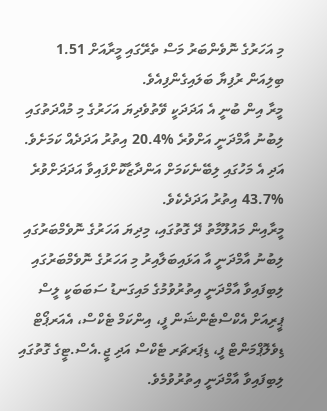މި އަހަރުގެ ނޮވެންބަރު މަސް ތެރޭގައި މީރާއަށް 1.51 ބިލިއަން ރުފިޔާ ބަލައިގެންފިއެވެ.
މީރާ އިން ބުނީ އެ އަދަދަކީ ވޭތުވެދިޔަ އަހަރުގެ މި މުއްދަތުގައި ލިބުނު އާމްދަނީ އަށްވުރެ %20.4 އިތުރު އަދަދެއް ކަމަށެވެ. އަދި އެ މަހުގައި ލިބޭނެކަމަށް އަންދާޒާކޮށްފައިވާ އަދަދަށްވުރެ %43.7 އިތުރު އަދަދެކެވެ.
މީރާއިން މައުލޫމާތު ދޭ ގޮތުގައި، މިދިޔަ އަހަރުގެ ނޮވެމްބަރުގައި ލިބުނު އާމްދަނީ އާ އަޅައިބަލާއިރު މި އަހަރުގެ ނޮވެމްބަރުގައި ލިބިފައިވާ އާމްދަނީ އިތުރުވުމުގެ މައިގަނޑު ސަބަބަކީ ލީސް ޕީރިއަށް އެކްސްޓެންޝަން ފީ، އިންކަމް ޓެކްސް، އެއަރޕޯޓް ޑިވެލޮޕްމަންޓް ފީ، ޑިޕަރޗަރ ޓެކްސް އަދި ޖީ.އެސް.ޓީގެ ގޮތުގައި ލިބިފައިވާ އާމްދަނީ އިތުރުވުމެވެ.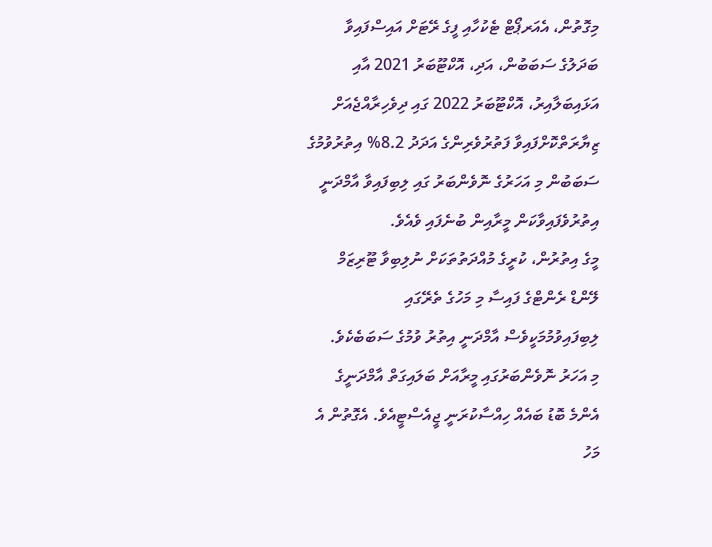މިގޮތުން، އެއަރޕޯޓް ޓެކުހާއި ފީގެ ރޭޓަށް އައިސްފައިވާ ބަދަލުގެ ސަބަބުން، އަދި، އޮކްޓޫބަރު 2021 އާއި އަޅައިބަލާއިރު، އޮކްޓޫބަރު 2022 ގައި ދިވެހިރާއްޖެއަށް ޒިޔާރަތްކޮށްފައިވާ ފަތުރުވެރިންގެ އަދަދު 8.2% އިތުރުވުމުގެ ސަބަބުން މި އަހަރުގެ ނޮވެންބަރު ގައި ލިބިފައިވާ އާމްދަނީ އިތުރުވެފައިވާކަން މީރާއިން ބުނެފައި ވެއެވެ.
މީގެ އިތުރުން، ކުރީގެ މުއްދަތުތަކަށް ނުލިބިވާ ޓޫރިޒަމް ލޭންޑް ރެންޓްގެ ފައިސާ މި މަހުގެ ތެރޭގައި ލިބިފައިވުމުމަކީވެސް އާމްދަނީ އިތުރު ވުމުގެ ސަބަބެކެވެ.
މި އަހަރު ނޮވެންބަރުގައި މީރާއަށް ބަލައިގަތް އާމްދަނީގެ އެންމެ ބޮޑު ބައެއް ހިއްސާކުރަނީ ޖީއެސްޓީއެވެ. އެގޮތުން އެ މަހު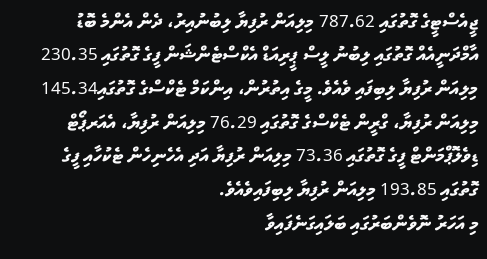ޖީއެސްޓީގެ ގޮތުގައި 787.62 މިލިއަން ރުފިޔާ ލިބުނުއިރު، ދެން އެންމެ ބޮޑު އާމްދަނީއެއް ގޮތުގައި ލިބުނު ލީސް ޕީރިއަޑް އެކްސްޓެންޝަން ފީގެ ގޮތުގައި 230.35 މިލިއަން ރުފިޔާ ލިބިފައި ވެއެވެ. މީގެ އިތުރުން، އިންކަމް ޓެކްސްގެ ގޮތުގައި145.34 މިލިއަން ރުފިޔާ، ގްރީން ޓެކްސްގެ ގޮތުގައި 76.29 މިލިއަން ރުފިޔާ، އެއަރޕޯޓް ޑިވެލޮޕްމަންޓް ފީގެ ގޮތުގައި 73.36 މިލިއަން ރުފިޔާ އަދި އެހެނިހެން ޓެކުހާއި ފީގެ ގޮތުގައި 193.85 މިލިއަން ރުފިޔާ ލިބިފައިވެއެވެ.
މި އަހަރު ނޮވެންބަރުގައި ބަލައިގަނެފައިވާ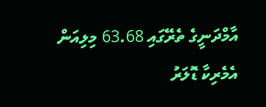އާމްދަނީގެ ތެރޭގައި 63.68 މިލިއަން އެމެރިކާ ޑޮލަރު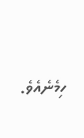ހިމެނެއެވެ.